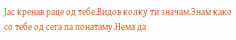Jaс кренав раце од тебе.Видов колку ти значам.Знам како со тебе од сега па понатаму.Нема да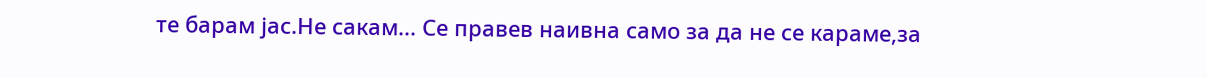те барам јас.Не сакам... Се правев наивна само за да не се караме,за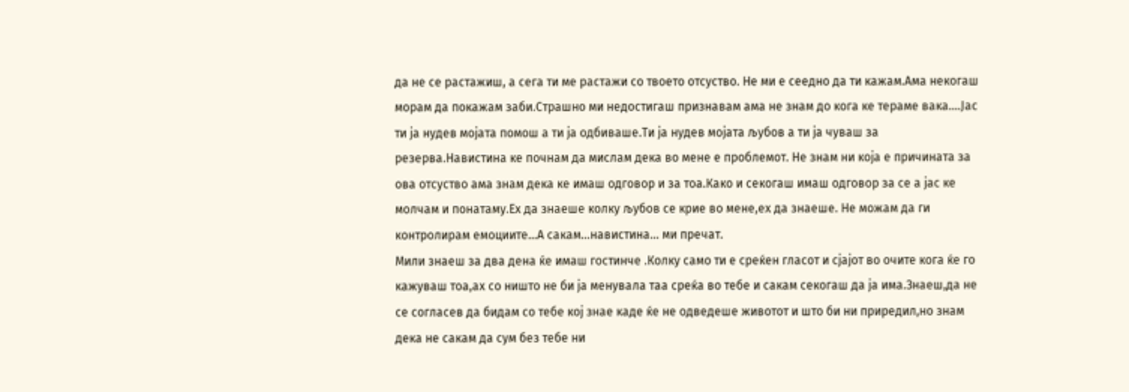да не се растажиш, а сега ти ме растажи со твоето отсуство. Не ми е сеедно да ти кажам.Ама некогаш морам да покажам заби.Страшно ми недостигаш признавам ама не знам до кога ке тераме вака....Јас ти ја нудев мојата помош а ти ја одбиваше.Ти ја нудев мојата љубов а ти ја чуваш за резерва.Навистина ке почнам да мислам дека во мене е проблемот. Не знам ни која е причината за ова отсуство ама знам дека ке имаш одговор и за тоа.Како и секогаш имаш одговор за се а јас ке молчам и понатаму.Ех да знаеше колку љубов се крие во мене,ех да знаеше. Не можам да ги контролирам емоциите...А сакам...навистина... ми пречат.
Мили знаеш за два дена ќе имаш гостинче .Колку само ти е среќен гласот и сјајот во очите кога ќе го кажуваш тоа,ах со ништо не би ја менувала таа среќа во тебе и сакам секогаш да ја има.Знаеш,да не се согласев да бидам со тебе кој знае каде ќе не одведеше животот и што би ни приредил,но знам дека не сакам да сум без тебе ни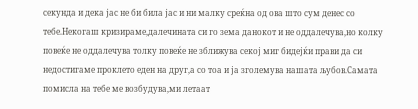секунда и дека јас не би била јас и ни малку среќна од ова што сум денес со тебе.Некогаш кризираме,далечината си го зема данокот и не оддалечува,но колку повеќе не оддалечува толку повеќе не зближува секој миг бидејќи прави да си недостигаме проклето еден на друг,а со тоа и ја зголемува нашата љубов.Самата помисла на тебе ме возбудува,ми летаат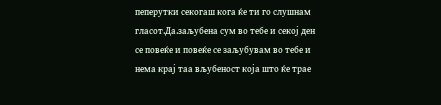пеперутки секогаш кога ќе ти го слушнам гласот.Да.заљубена сум во тебе и секој ден се повеќе и повеќе се заљубувам во тебе и нема крај таа вљубеност која што ќе трае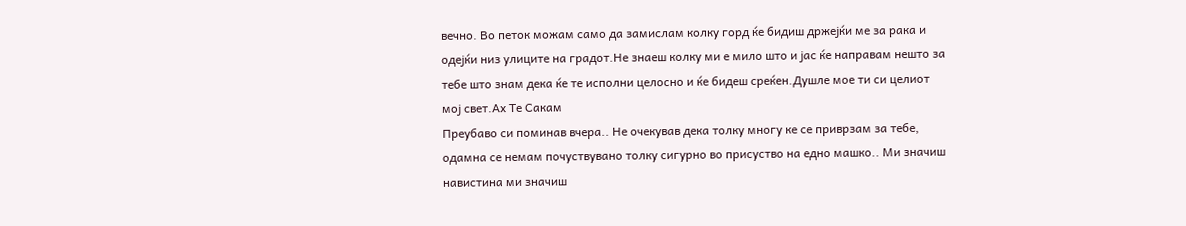вечно. Во петок можам само да замислам колку горд ќе бидиш држејќи ме за рака и одејќи низ улиците на градот.Не знаеш колку ми е мило што и јас ќе направам нешто за тебе што знам дека ќе те исполни целосно и ќе бидеш среќен.Душле мое ти си целиот мој свет.Ах Те Сакам
Преубаво си поминав вчера.. Не очекував дека толку многу ке се приврзам за тебе, одамна се немам почуствувано толку сигурно во присуство на едно машко.. Ми значиш навистина ми значиш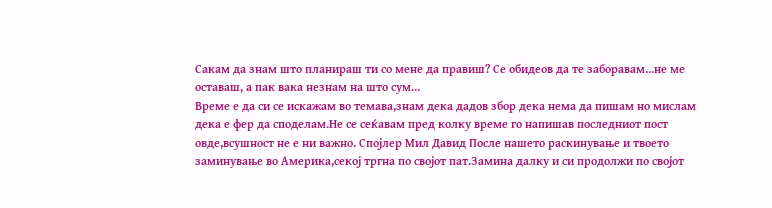Сакам да знам што планираш ти со мене да правиш? Се обидеов да те заборавам...не ме оставаш, а пак вака незнам на што сум...
Време е да си се искажам во темава,знам дека дадов збор дека нема да пишам но мислам дека е фер да споделам.Не се сеќавам пред колку време го напишав последниот пост овде,всушност не е ни важно. Спојлер Мил Давид После нашето раскинување и твоето заминување во Америка,секој тргна по својот пат.Замина далку и си продолжи по својот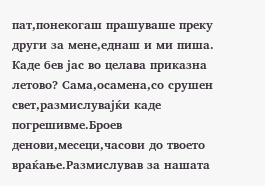пат,понекогаш прашуваше преку други за мене,еднаш и ми пиша. Каде бев јас во целава приказна летово? Сама,осамена,со срушен свет,размислувајќи каде погрешивме.Броев денови,месеци,часови до твоето враќање.Размислував за нашата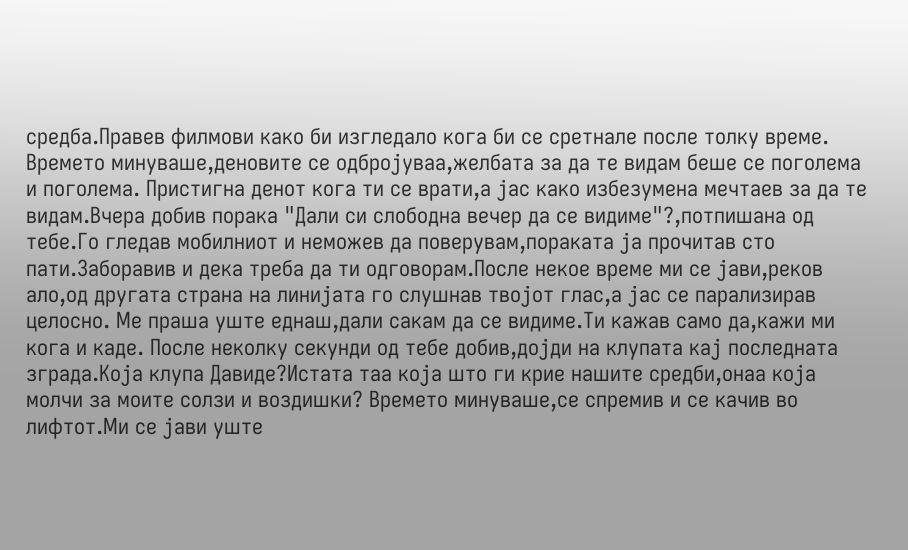средба.Правев филмови како би изгледало кога би се сретнале после толку време. Времето минуваше,деновите се одбројуваа,желбата за да те видам беше се поголема и поголема. Пристигна денот кога ти се врати,а јас како избезумена мечтаев за да те видам.Вчера добив порака "Дали си слободна вечер да се видиме"?,потпишана од тебе.Го гледав мобилниот и неможев да поверувам,пораката ја прочитав сто пати.Заборавив и дека треба да ти одговорам.После некое време ми се јави,реков ало,од другата страна на линијата го слушнав твојот глас,а јас се парализирав целосно. Ме праша уште еднаш,дали сакам да се видиме.Ти кажав само да,кажи ми кога и каде. После неколку секунди од тебе добив,дојди на клупата кај последната зграда.Која клупа Давиде?Истата таа која што ги крие нашите средби,онаа која молчи за моите солзи и воздишки? Времето минуваше,се спремив и се качив во лифтот.Ми се јави уште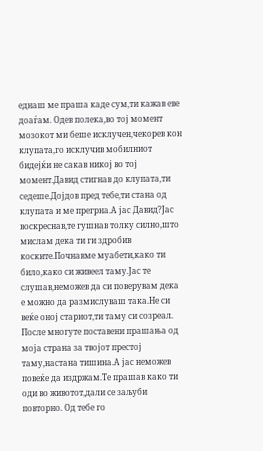еднаш ме праша каде сум,ти кажав еве доаѓам. Одев полека,во тој момент мозокот ми беше исклучен,чекорев кон клупата,го исклучив мобилниот бидејќи не сакав никој во тој момент.Давид стигнав до клупата,ти седеше.Дојдов пред тебе,ти стана од клупата и ме прегрна.А јас Давид?Јас воскреснав,те гушнав толку силно,што мислам дека ти ги здробив коските.Почнавме муабети,како ти било,како си живеел таму.Јас те слушав,неможев да си поверувам дека е можно да размислуваш така.Не си веќе оној стариот,ти таму си созреал. После многуте поставени прашања од моја страна за твојот престој таму,настана тишина.А јас неможев повеќе да издржам.Те прашав како ти оди во животот,дали се заљуби повторно. Од тебе го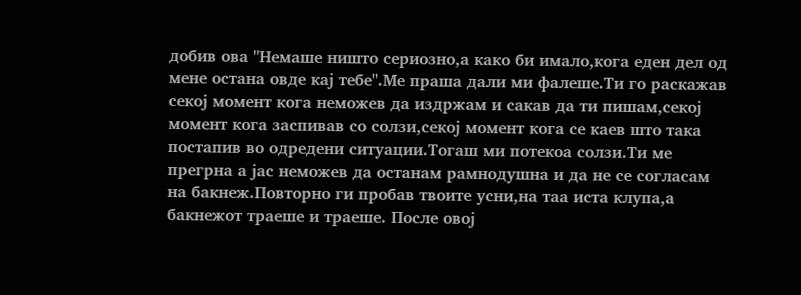добив ова "Немаше ништо сериозно,а како би имало,кога еден дел од мене остана овде кај тебе".Ме праша дали ми фалеше.Ти го раскажав секој момент кога неможев да издржам и сакав да ти пишам,секој момент кога заспивав со солзи,секој момент кога се каев што така постапив во одредени ситуации.Тогаш ми потекоа солзи.Ти ме прегрна а јас неможев да останам рамнодушна и да не се согласам на бакнеж.Повторно ги пробав твоите усни,на таа иста клупа,а бакнежот траеше и траеше. После овој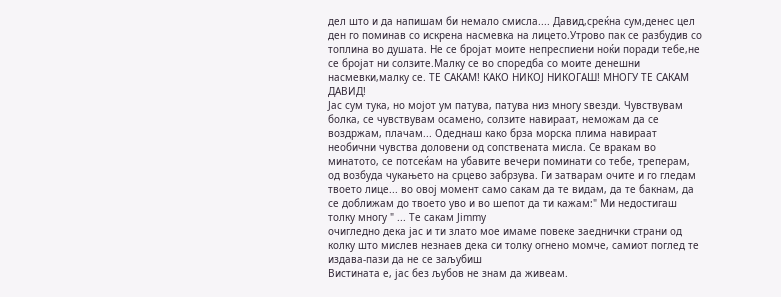дел што и да напишам би немало смисла.... Давид,среќна сум,денес цел ден го поминав со искрена насмевка на лицето.Утрово пак се разбудив со топлина во душата. Не се бројат моите непреспиени ноќи поради тебе,не се бројат ни солзите.Малку се во споредба со моите денешни насмевки,малку се. ТЕ САКАМ! КАКО НИКОЈ НИКОГАШ! МНОГУ ТЕ САКАМ ДАВИД!
Јас сум тука, но мојот ум патува, патува низ многу ѕвезди. Чувствувам болка, се чувствувам осамено, солзите навираат, неможам да се воздржам, плачам... Одеднаш како брза морска плима навираат необични чувства доловени од сопствената мисла. Се вракам во минатото, се потсеќам на убавите вечери поминати со тебе, треперам, од возбуда чукањето на срцево забрзува. Ги затварам очите и го гледам твоето лице... во овој момент само сакам да те видам, да те бакнам, да се доближам до твоето уво и во шепот да ти кажам:" Ми недостигаш толку многу " ... Те сакам Jimmy
очигледно дека јас и ти злато мое имаме повеке заеднички страни од колку што мислев незнаев дека си толку огнено момче, самиот поглед те издава-пази да не се заљубиш
Вистината е, јас без љубов не знам да живеам.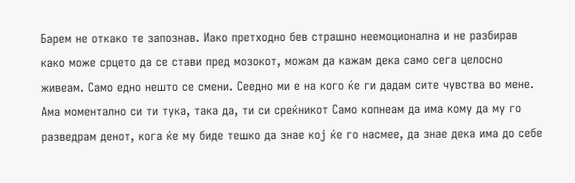Барем не откако те запознав. Иако претходно бев страшно неемоционална и не разбирав како може срцето да се стави пред мозокот, можам да кажам дека само сега целосно живеам. Само едно нешто се смени. Сеедно ми е на кого ќе ги дадам сите чувства во мене. Ама моментално си ти тука, така да, ти си среќникот Само копнеам да има кому да му го разведрам денот, кога ќе му биде тешко да знае кој ќе го насмее, да знае дека има до себе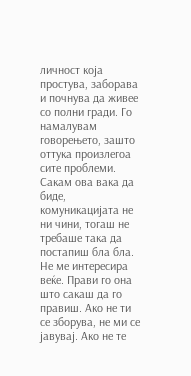личност која простува, заборава и почнува да живее со полни гради. Го намалувам говорењето, зашто оттука произлегоа сите проблеми. Сакам ова вака да биде, комуникацијата не ни чини, тогаш не требаше така да постапиш бла бла. Не ме интересира веќе. Прави го она што сакаш да го правиш. Ако не ти се зборува, не ми се јавувај. Ако не те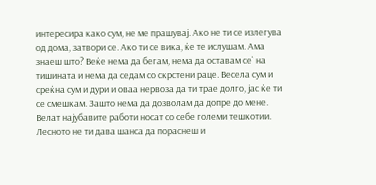интересира како сум, не ме прашувај. Ако не ти се излегува од дома, затвори се. Ако ти се вика, ќе те ислушам. Ама знаеш што? Веќе нема да бегам, нема да оставам се` на тишината и нема да седам со скрстени раце. Весела сум и среќна сум и дури и оваа нервоза да ти трае долго, јас ќе ти се смешкам. Зашто нема да дозволам да допре до мене. Велат најубавите работи носат со себе големи тешкотии. Лесното не ти дава шанса да пораснеш и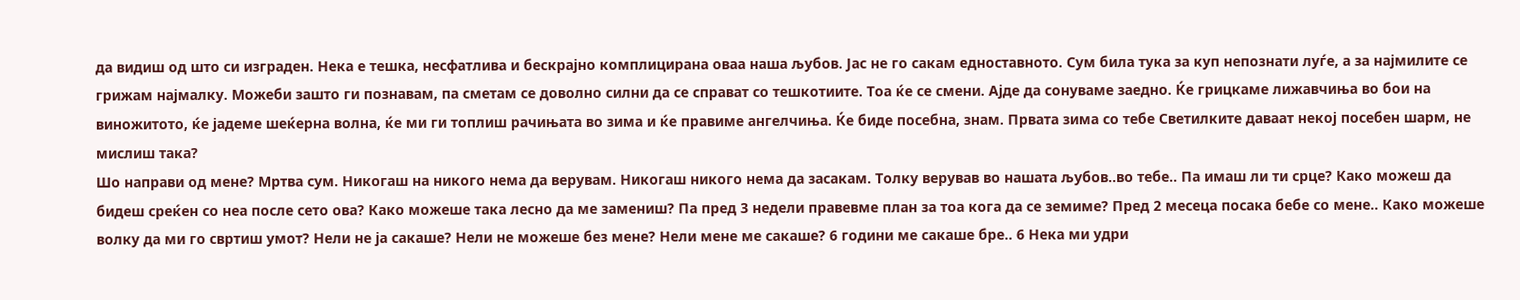да видиш од што си изграден. Нека е тешка, несфатлива и бескрајно комплицирана оваа наша љубов. Јас не го сакам едноставното. Сум била тука за куп непознати луѓе, а за најмилите се грижам најмалку. Можеби зашто ги познавам, па сметам се доволно силни да се справат со тешкотиите. Тоа ќе се смени. Ајде да сонуваме заедно. Ќе грицкаме лижавчиња во бои на виножитото, ќе јадеме шеќерна волна, ќе ми ги топлиш рачињата во зима и ќе правиме ангелчиња. Ќе биде посебна, знам. Првата зима со тебе Светилките даваат некој посебен шарм, не мислиш така?
Шо направи од мене? Мртва сум. Никогаш на никого нема да верувам. Никогаш никого нема да засакам. Толку верував во нашата љубов..во тебе.. Па имаш ли ти срце? Како можеш да бидеш среќен со неа после сето ова? Како можеше така лесно да ме замениш? Па пред 3 недели правевме план за тоа кога да се земиме? Пред 2 месеца посака бебе со мене.. Како можеше волку да ми го свртиш умот? Нели не ја сакаше? Нели не можеше без мене? Нели мене ме сакаше? 6 години ме сакаше бре.. 6 Нека ми удри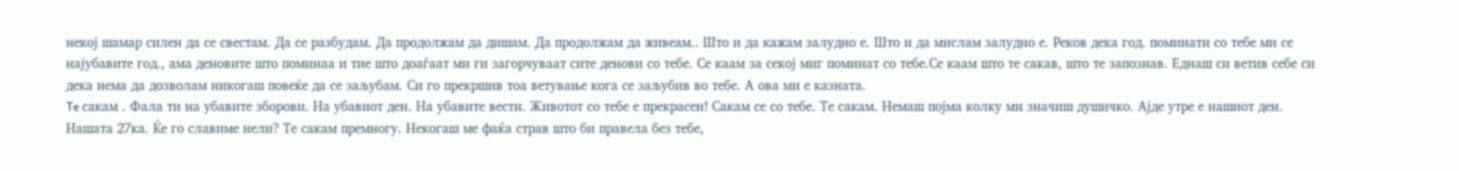некој шамар силен да се свестам. Да се разбудам. Да продолжам да дишам. Да продолжам да живеам.. Што и да кажам залудно е. Што и да мислам залудно е. Реков дека год. поминати со тебе ми се најубавите год., ама деновите што поминаа и тие што доаѓаат ми ги загорчуваат сите денови со тебе. Се каам за секој миг поминат со тебе.Се каам што те сакав, што те запознав. Еднаш си ветив себе си дека нема да дозволам никогаш повеќе да се заљубам. Си го прекршив тоа ветување кога се заљубив во тебе. А ова ми е казната.
Te сакам . Фала ти на убавите зборови. На убавиот ден. На убавите вести. Животот со тебе е прекрасен! Сакам се со тебе. Те сакам. Немаш појма колку ми значиш душичко. Ајде утре е нашиот ден. Нашата 27ка. Ќе го славиме нели? Те сакам премногу. Некогаш ме фаќа страв што би правела без тебе,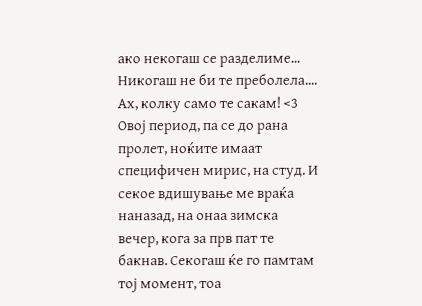ако некогаш се разделиме... Никогаш не би те преболела.... Ах, колку само те сакам! <3
Овој период, па се до рана пролет, ноќите имаат специфичен мирис, на студ. И секое вдишување ме враќа наназад, на онаа зимска вечер, кога за прв пат те бакнав. Секогаш ќе го памтам тој момент, тоа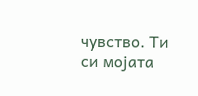чувство. Ти си мојата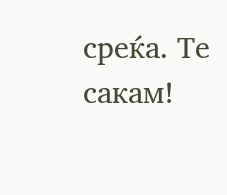среќа. Те сакам!